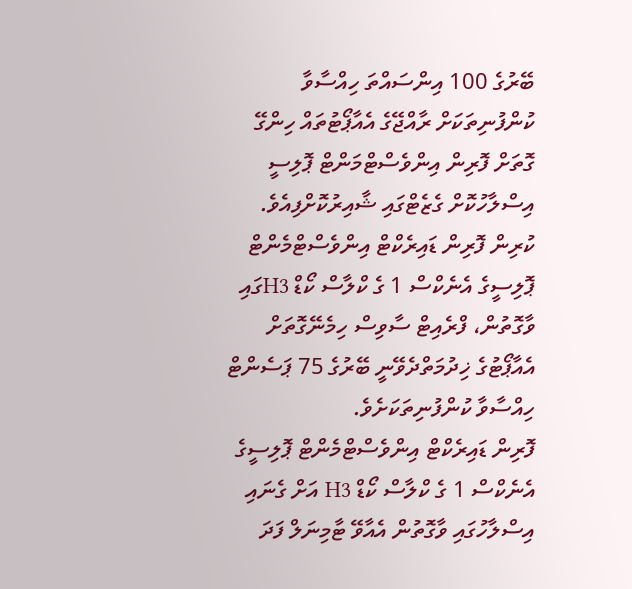ބޭރުގެ 100 އިންސައްތަ ހިއްސާވާ ކުންފުނިތަކަށް ރާއްޖޭގެ އެއާޕޯޓުތައް ހިންގޭ ގޮތަށް ފޮރިން އިންވެސްޓްމަންޓް ޕޮލިސީ އިސްލާހުކޮށް ގެޒެޓްގައި ޝާއިރުކޮށްފިއެވެ.
ކުރިން ފޮރިން ޑައިރެކްޓް އިންވެސްޓްމެންޓް ޕޮލިސީގެ އެނެކްސް 1 ގެ ކްލާސް ކޯޑް H3ގައި ވާގޮތުން، ފްރެއިޓް ސާވިސް ހިމެނޭގޮތަށް އެއާޕޯޓުގެ ޚިދުމަތްދެވޭނީ ބޭރުގެ 75 ޕަސެންޓް ހިއްސާވާ ކުންފުނިތަކަށެވެ.
ފޮރިން ޑައިރެކްޓް އިންވެސްޓްމެންޓް ޕޮލިސީގެ އެނެކްސް 1 ގެ ކްލާސް ކޯޑް H3 އަށް ގެނައި އިސްލާހުގައި ވާގޮތުން އެއާވޭ ޓާމިނަލް ފަދަ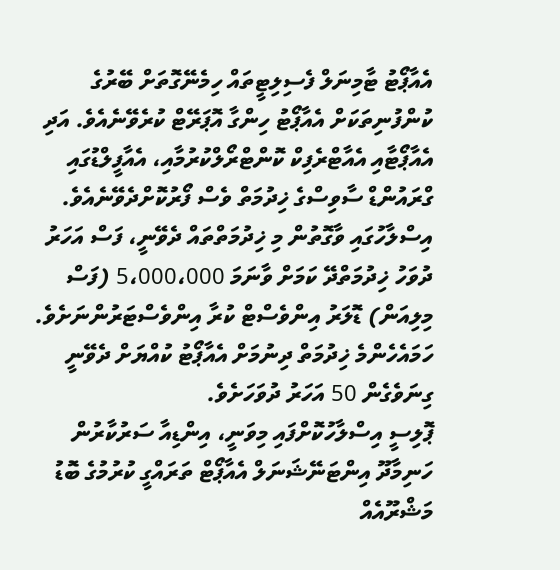އެއާޕޯޓު ޓާމިނަލް ފެސިލިޓީތައް ހިމެނޭގޮތަށް ބޭރުގެ ކުންފުނިތަކަށް އެއާޕޯޓު ހިންގާ އޮޕަރޭޓް ކުރެވޭނެއެވެ. އަދި އެއާޕޯޓާއި އެއާޓްރެފިކް ކޮންޓްރޯލްކުރުމާއި، އެއާފީލްޑުގައި ގްރައުންޑް ސާވިސްގެ ޚިދުމަތް ވެސް ފޯރުކޮށްދެވޭނެއެވެ.
އިސްލާހުގައި ވާގޮތުން މި ޚިދުމަތްތައް ދެވޭނީ، ފަސް އަހަރު ދުވަހު ޚިދުމަތްދޭ ކަމަށް ވާނަމަ 5،000،000 (ފަސް މިލިއަން) ޑޮލަރު އިންވެސްޓް ކުރާ އިންވެސްޓަރުންނަށެވެ. ހަމައެހެންމެ ޚިދުމަތް ދިނުމަށް އެއާޕޯޓު ކުއްޔަށް ދެވޭނީ ގިނަވެގެން 50 އަހަރު ދުވަހަށެވެ.
ޕޮލިސީ އިސްލާހުކޮށްފައި މިވަނީ، އިންޑިއާ ސަރުކާރުން ހަނިމާދޫ އިންޓަނޭޝަނަލް އެއާޕޯޓް ތަރައްގީ ކުރުމުގެ ބޮޑު މަޝްރޫއެއް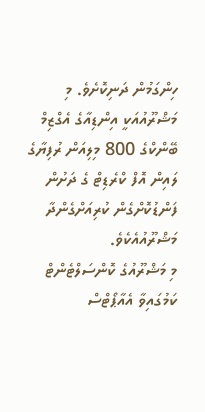ހިންގަމުން ދަނިކޮށެވެ. މި މަޝްރޫއުއަކީ އިންޑިއާގެ އެގްޒިމް ބޭންކްގެ 800 މިލިއަން ރުފިޔާގެ ލައިން އޮފް ކްރެޑިޓް ގެ ދަށުން ފަންޑުކޮށްގެން ކުރިއަށްގެންދާ މަޝްރޫއުއެކެވެ.
މި މަޝްރޫއުގެ ކޮންސަލްޓެންޓް ކަމުގައިވާ އެއާޕޯޓްސް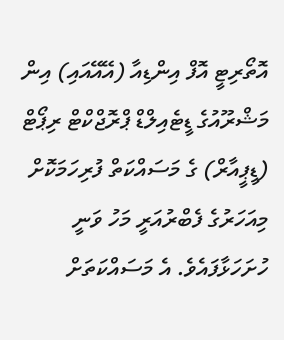އޮތޯރިޓީ އޮފް އިންޑިއާ (އޭއޭއައި) އިން މަޝްރޫއުގެ ޑީޓެއިލްޑް ޕްރޮޖްކްޓް ރިޕޯޓް (ޑީޕީއާރް) ގެ މަސައްކަތް ފުރިހަމަކޮށް މިއަހަރުގެ ފެބްރުއަރީ މަހު ވަނީ ހުށަހަޅާފައެވެ. އެ މަސައްކަތަށް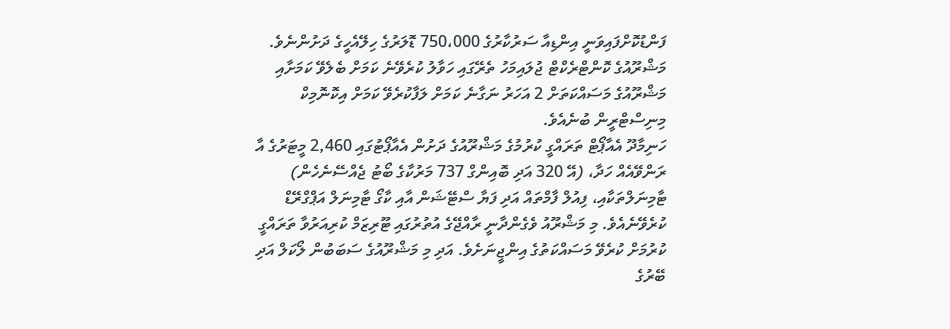ފަންޑުކޮށްފައިވަނީ އިންޑިއާ ސަރުކާރުގެ 750،000 ޑޮލަރުގެ ހިލޭއެހީގެ ދަށުންނެވެ.
މަޝްރޫއުގެ ކޮންޓްރެކްޓް ޖުލައިމަހު ތެރޭގައި ހަވާލު ކުރެވޭނެ ކަމަށް ބެލެވޭ ކަމަށާއި މަޝްރޫއުގެ މަސައްކަތަށް 2 އަހަރު ނަގާނެ ކަމަށް ލަފާކުރެވޭ ކަމަށް އިކޮނޮމިކް މިނިސްޓްރީން ބުނެއެވެ.
ހަނިމާދޫ އެއާޕޯޓް ތަރައްގީ ކުރުމުގެ މަޝްރޫއުގެ ދަށުން އެއާޕޯޓުގައި 2,460 މީޓަރުގެ އާ ރަންވޭއެއް ހަދާ، (އޭ 320 އަދި ބޮއިންގް 737 މަރުކާގެ ބޯޓު ޖެއްސޭނެހެން) ޓާމިނަލްތަކާއި، ފިއުލް ފާމްތައް އަދި ފަޔާ ސްޓޭޝަން އާއި ކާގޯ ޓާމިނަލް އަޕްގްރޭޑް ކުރެވޭނެއެވެ. މި މަޝްރޫއު ވެގެންދާނީ ރާއްޖޭގެ އުތުރުގައި ޓޫރިޒަމް ކުރިއަރުވާ ތަރައްގީ ކުރުމަށް ކުރެވޭ މަސައްކަތުގެ އިންޖީނަށެވެ. އަދި މި މަޝްރޫއުގެ ސަބަބުން ލޯކަލް އަދި ބޭރުގެ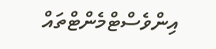އިންވެސްޓްމެންޓްތައް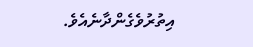އިތުރުވެގެންދާނެއެވެ.